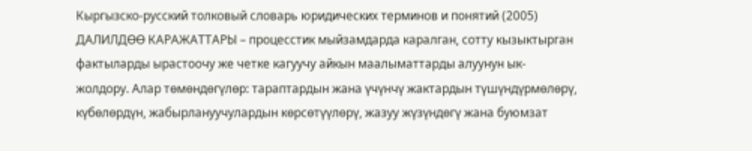Кыргызско-русский толковый словарь юридических терминов и понятий (2005)
ДАЛИЛДӨӨ КАРАЖАТТАРЫ – процесстик мыйзамдарда каралган, сотту кызыктырган фактыларды ырастоочу же четке кагуучу айкын маалыматтарды алуунун ык-жолдору. Алар төмөндөгүлөр: тараптардын жана үчүнчү жактардын түшүндүрмөлөрү, күбөлөрдүн, жабырлануучулардын көрсөтүүлөрү, жазуу жүзүндөгү жана буюмзат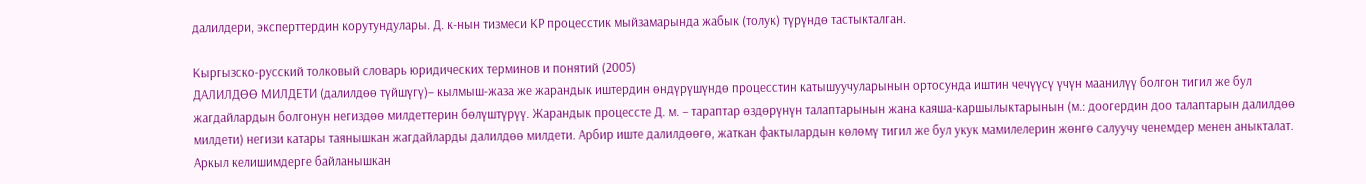далилдери, эксперттердин корутундулары. Д. к-нын тизмеси КР процесстик мыйзамарында жабык (толук) түрүндө тастыкталган.

Кыргызско-русский толковый словарь юридических терминов и понятий (2005)
ДАЛИЛДӨӨ МИЛДЕТИ (далилдөө түйшүгү)– кылмыш-жаза же жарандык иштердин өндүрүшүндө процесстин катышуучуларынын ортосунда иштин чечүүсү үчүн маанилүү болгон тигил же бул жагдайлардын болгонун негиздөө милдеттерин бөлүштүрүү. Жарандык процессте Д. м. – тараптар өздөрүнүн талаптарынын жана каяша-каршылыктарынын (м.: доогердин доо талаптарын далилдөө милдети) негизи катары таянышкан жагдайларды далилдөө милдети. Арбир иште далилдөөгө, жаткан фактылардын көлөмү тигил же бул укук мамилелерин жөнгө салуучу ченемдер менен аныкталат. Аркыл келишимдерге байланышкан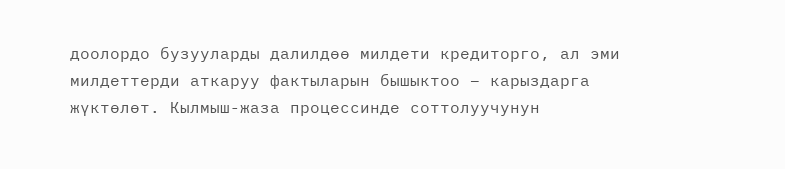доолордо бузууларды далилдөө милдети кредиторго, ал эми милдеттерди аткаруу фактыларын бышыктоо – карыздарга жүктөлөт. Кылмыш-жаза процессинде соттолуучунун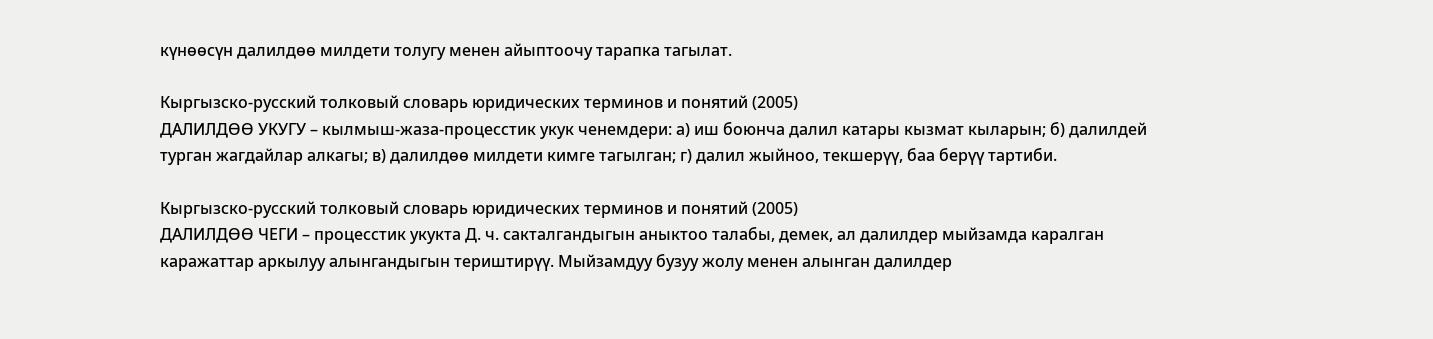күнөөсүн далилдөө милдети толугу менен айыптоочу тарапка тагылат.

Кыргызско-русский толковый словарь юридических терминов и понятий (2005)
ДАЛИЛДӨӨ УКУГУ – кылмыш-жаза-процесстик укук ченемдери: а) иш боюнча далил катары кызмат кыларын; б) далилдей турган жагдайлар алкагы; в) далилдөө милдети кимге тагылган; г) далил жыйноо, текшерүү, баа берүү тартиби.

Кыргызско-русский толковый словарь юридических терминов и понятий (2005)
ДАЛИЛДӨӨ ЧЕГИ – процесстик укукта Д. ч. сакталгандыгын аныктоо талабы, демек, ал далилдер мыйзамда каралган каражаттар аркылуу алынгандыгын териштирүү. Мыйзамдуу бузуу жолу менен алынган далилдер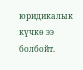юридикалык күчкө ээ болбойт.